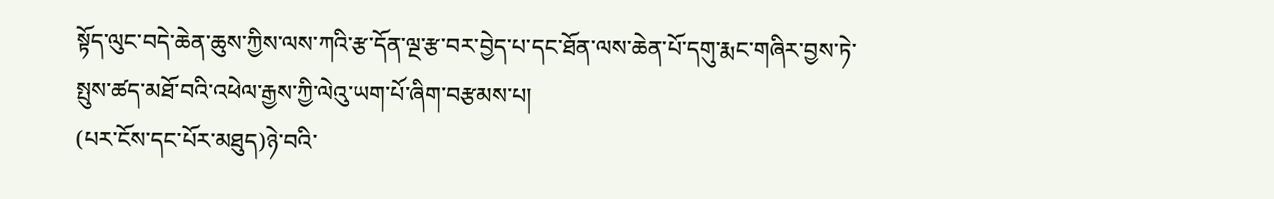སྟོད་ལུང་བདེ་ཆེན་ཆུས་ཀྱིས་ལས་ཀའི་རྩ་དོན་ལྔ་རྩ་བར་བྱེད་པ་དང་ཐོན་ལས་ཆེན་པོ་དགུ་རྨང་གཞིར་བྱས་ཏེ་སྤུས་ཚད་མཐོ་བའི་འཕེལ་རྒྱས་ཀྱི་ལེའུ་ཡག་པོ་ཞིག་བརྩམས་པ།
(པར་ངོས་དང་པོར་མཐུད)ཉེ་བའི་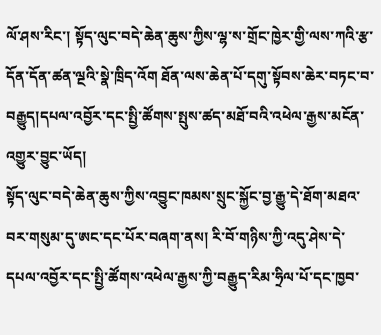ལོ་ཤས་རིང་། སྟོད་ལུང་བདེ་ཆེན་ཆུས་ཀྱིས་ལྷ་ས་གྲོང་ཁྱེར་གྱི་ལས་ཀའི་རྩ་དོན་དོན་ཚན་ལྔའི་སྣེ་ཁྲིད་འོག ཐོན་ལས་ཆེན་པོ་དགུ་སྟོབས་ཆེར་བཏང་བ་བརྒྱུད།དཔལ་འབྱོར་དང་སྤྱི་ཚོགས་སྤུས་ཚད་མཐོ་བའི་འཕེལ་རྒྱས་མངོན་འགྱུར་བྱུང་ཡོད།
སྟོད་ལུང་བདེ་ཆེན་ཆུས་ཀྱིས་འབྱུང་ཁམས་སྲུང་སྐྱོང་བྱ་རྒྱུ་དེ་ཐོག་མཐའ་བར་གསུམ་དུ་ཨང་དང་པོར་བཞག་ནས། རི་བོ་གཉིས་ཀྱི་འདུ་ཤེས་དེ་དཔལ་འབྱོར་དང་སྤྱི་ཚོགས་འཕེལ་རྒྱས་ཀྱི་བརྒྱུད་རིམ་ཧྲིལ་པོ་དང་ཁྱབ་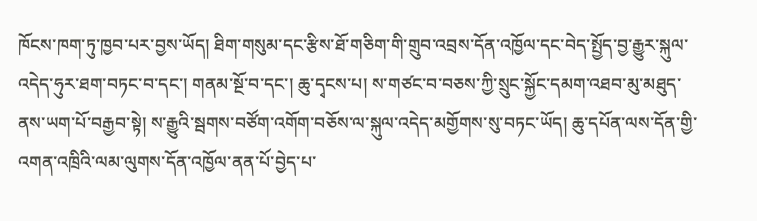ཁོངས་ཁག་ཏུ་ཁྱབ་པར་བྱས་ཡོད། ཐིག་གསུམ་དང་རྩིས་ཐོ་གཅིག་གི་གྲུབ་འབྲས་དོན་འཁྱོལ་དང་བེད་སྤྱོད་བྱ་རྒྱུར་སྐུལ་འདེད་ཧུར་ཐག་བཏང་བ་དང་། གནམ་སྔོ་བ་དང་། ཆུ་དྭངས་པ། ས་གཙང་བ་བཅས་ཀྱི་སྲུང་སྐྱོང་དམག་འཐབ་མུ་མཐུད་ནས་ཡག་པོ་བརྒྱབ་སྟེ། ས་རྒྱུའི་སྦགས་བཙོག་འགོག་བཅོས་ལ་སྐུལ་འདེད་མགྱོགས་སུ་བཏང་ཡོད། ཆུ་དཔོན་ལས་དོན་གྱི་འགན་འཁྲིའི་ལམ་ལུགས་དོན་འཁྱོལ་ནན་པོ་བྱེད་པ་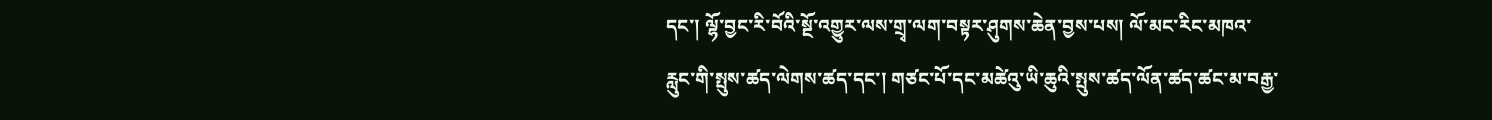དང་། ལྷོ་བྱང་རི་བོའི་སྔོ་འགྱུར་ལས་གྲྭ་ལག་བསྟར་ཤུགས་ཆེན་བྱས་པས། ལོ་མང་རིང་མཁའ་རླུང་གི་སྤུས་ཚད་ལེགས་ཚད་དང་། གཙང་པོ་དང་མཚེའུ་ཡི་ཆུའི་སྤུས་ཚད་ལོན་ཚད་ཚང་མ་བརྒྱ་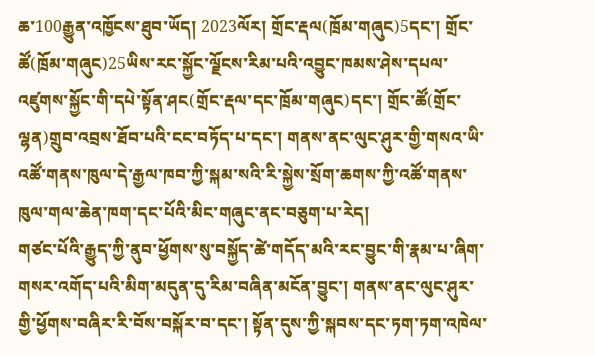ཆ་100རྒྱུན་འཁྱོངས་ཐུབ་ཡོད། 2023ལོར། གྲོང་རྡལ(ཁྲོམ་གཞུང)5དང་། གྲོང་ཚོ(ཁྲོམ་གཞུང)25ཡིས་རང་སྐྱོང་ལྗོངས་རིམ་པའི་འབྱུང་ཁམས་ཤེས་དཔལ་འཛུགས་སྐྱོང་གི་དཔེ་སྟོན་ཤང(གྲོང་རྡལ་དང་ཁྲོམ་གཞུང)དང་། གྲོང་ཚོ(གྲོང་ལྷན)གྲུབ་འབྲས་ཐོབ་པའི་ངང་བཏོད་པ་དང་། གནས་ནང་ལུང་ཤུར་གྱི་གསའ་ཡི་འཚོ་གནས་ཁུལ་དེ་རྒྱལ་ཁབ་ཀྱི་སྐམ་སའི་རི་སྐྱེས་སྲོག་ཆགས་ཀྱི་འཚོ་གནས་ཁུལ་གལ་ཆེན་ཁག་དང་པོའི་མིང་གཞུང་ནང་བཅུག་པ་རེད།
གཙང་པོའི་རྒྱུད་ཀྱི་ནུབ་ཕྱོགས་སུ་བསྐྱོད་ཚེ་གདོད་མའི་རང་བྱུང་གི་རྣམ་པ་ཞིག་གསར་འགོད་པའི་མིག་མདུན་དུ་རིམ་བཞིན་མངོན་བྱུང་། གནས་ནང་ལུང་ཤུར་གྱི་ཕྱོགས་བཞིར་རི་བོས་བསྐོར་བ་དང་། སྟོན་དུས་ཀྱི་སྐབས་དང་ཏག་ཏག་འཁེལ་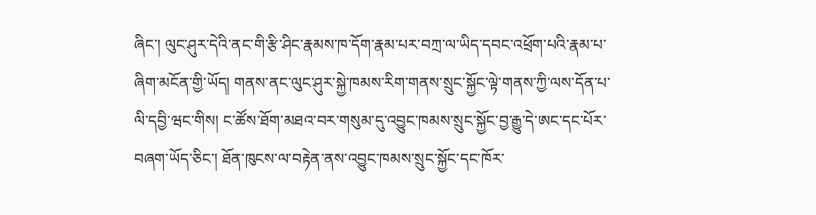ཞིང་། ལུང་ཤུར་དེའི་ནང་གི་རྩི་ཤིང་རྣམས་ཁ་དོག་རྣམ་པར་བཀྲ་ལ་ཡིད་དབང་འཕྲོག་པའི་རྣམ་པ་ཞིག་མངོན་གྱི་ཡོད། གནས་ནང་ལུང་ཤུར་སྐྱེ་ཁམས་རིག་གནས་སྲུང་སྐྱོང་ལྟེ་གནས་ཀྱི་ལས་དོན་པ་ལི་དབྱི་ཝང་གིས། ང་ཚོས་ཐོག་མཐའ་བར་གསུམ་དུ་འབྱུང་ཁམས་སྲུང་སྐྱོང་བྱ་རྒྱུ་དེ་ཨང་དང་པོར་བཞག་ཡོད་ཅིང་། ཐོན་ཁུངས་ལ་བརྟེན་ནས་འབྱུང་ཁམས་སྲུང་སྐྱོང་དང་ཁོར་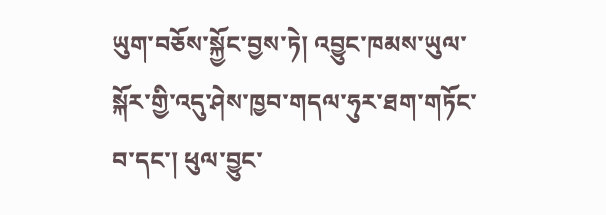ཡུག་བཅོས་སྐྱོང་བྱས་ཏེ། འབྱུང་ཁམས་ཡུལ་སྐོར་གྱི་འདུ་ཤེས་ཁྱབ་གདལ་ཧུར་ཐག་གཏོང་བ་དང་། ཕུལ་བྱུང་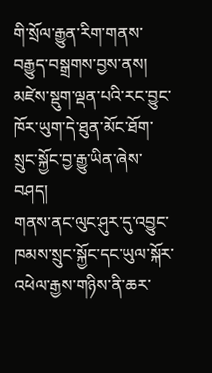གི་སྲོལ་རྒྱུན་རིག་གནས་བརྒྱུད་བསྒྲགས་བྱས་ནས། མཛེས་སྡུག་ལྡན་པའི་རང་བྱུང་ཁོར་ཡུག་དེ་ཐུན་མོང་ཐོག་སྲུང་སྐྱོང་བྱ་རྒྱུ་ཡིན་ཞེས་བཤད།
གནས་ནང་ལུང་ཤུར་དུ་འབྱུང་ཁམས་སྲུང་སྐྱོང་དང་ཡུལ་སྐོར་འཕེལ་རྒྱས་གཉིས་ནི་ཆར་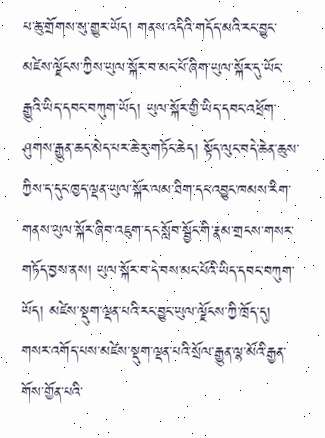པ་ཆུ་གྲོགས་སུ་གྱུར་ཡོད། གནས་འདིའི་གདོད་མའི་རང་བྱུང་མཛེས་ལྗོངས་ཀྱིས་ཡུལ་སྐོར་བ་མང་པོ་ཞིག་ཡུལ་སྐོར་དུ་ཡོང་རྒྱུའི་ཡིད་དབང་བཀུག་ཡོད། ཡུལ་སྐོར་གྱི་ཡིད་དབང་འཕྲོག་ཤུགས་རྒྱུན་ཆད་མེད་པར་ཆེ་རུ་གཏོང་ཆེད། སྟོད་ལུང་བདེ་ཆེན་ཆུས་ཀྱིས་ད་དུང་ཁྱད་ལྡན་ཡུལ་སྐོར་ལམ་ཐིག་དང་འབྱུང་ཁམས་རིག་གནས་ཡུལ་སྐོར་ཞིབ་འཇུག་དང་སློབ་སྦྱོང་གི་རྣམ་གྲངས་གསར་གཏོད་བྱས་ནས། ཡུལ་སྐོར་བ་དེ་བས་མང་པོའི་ཡིད་དབང་བཀུག་ཡོད། མཛེས་སྡུག་ལྡན་པའི་རང་བྱུང་ཡུལ་ལྗོངས་ཀྱི་ཁྲོད་དུ། གསར་འགོད་པས་མཛེས་སྡུག་ལྡན་པའི་སྲོལ་རྒྱུན་ལྷ་མོའི་རྒྱན་གོས་གྱོན་པའི་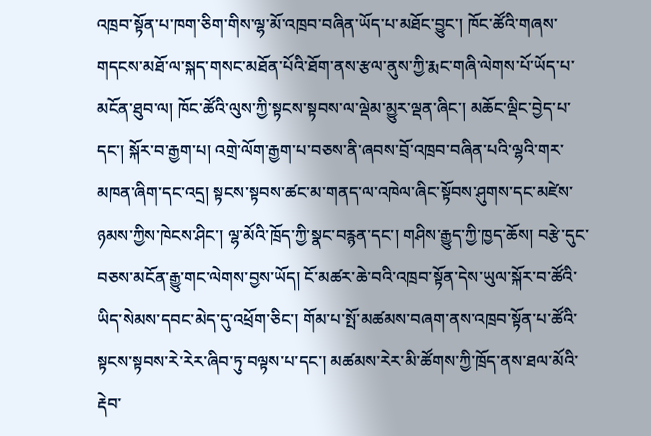འཁྲབ་སྟོན་པ་ཁག་ཅིག་གིས་ལྷ་མོ་འཁྲབ་བཞིན་ཡོད་པ་མཐོང་བྱུང་། ཁོང་ཚོའི་གཞས་གདངས་མཐོ་ལ་སྐད་གསང་མཐོན་པོའི་ཐོག་ནས་རྩལ་ནུས་ཀྱི་རྨང་གཞི་ལེགས་པོ་ཡོད་པ་མངོན་ཐུབ་ལ། ཁོང་ཚོའི་ལུས་ཀྱི་སྟངས་སྟབས་ལ་ལྡེམ་མྱུར་ལྡན་ཞིང་། མཆོང་ལྡིང་བྱེད་པ་དང་། སྐོར་བ་རྒྱག་པ། འགྲེ་ལོག་རྒྱག་པ་བཅས་ནི་ཞབས་བྲོ་འཁྲབ་བཞིན་པའི་ལྷའི་གར་མཁན་ཞིག་དང་འདྲ། སྟངས་སྟབས་ཚང་མ་གནད་ལ་འཁེལ་ཞིང་སྟོབས་ཤུགས་དང་མཛེས་ཉམས་ཀྱིས་ཁེངས་ཤིང་། ལྷ་མོའི་ཁྲོད་ཀྱི་སྣང་བརྙན་དང་། གཤིས་རྒྱུད་ཀྱི་ཁྱད་ཆོས། བརྩེ་དུང་བཅས་མངོན་རྒྱུ་གང་ལེགས་བྱས་ཡོད། ངོ་མཚར་ཆེ་བའི་འཁྲབ་སྟོན་དེས་ཡུལ་སྐོར་བ་ཚོའི་ཡིད་སེམས་དབང་མེད་དུ་འཕྲོག་ཅིང་། གོམ་པ་སྤོ་མཚམས་བཞག་ནས་འཁྲབ་སྟོན་པ་ཚོའི་སྟངས་སྟབས་རེ་རེར་ཞིབ་ཏུ་བལྟས་པ་དང་། མཚམས་རེར་མི་ཚོགས་ཀྱི་ཁྲོད་ནས་ཐལ་མོའི་རྡེབ་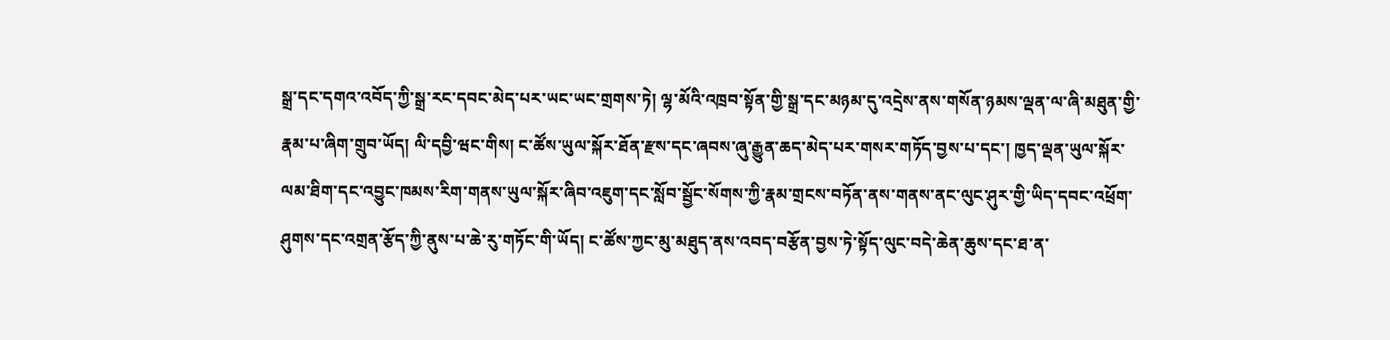སྒྲ་དང་དགའ་འབོད་ཀྱི་སྒྲ་རང་དབང་མེད་པར་ཡང་ཡང་གྲགས་ཏེ། ལྷ་མོའི་འཁྲབ་སྟོན་གྱི་སྒྲ་དང་མཉམ་དུ་འདྲེས་ནས་གསོན་ཉམས་ལྡན་ལ་ཞི་མཐུན་གྱི་རྣམ་པ་ཞིག་གྲུབ་ཡོད། ལི་དབྱི་ཝང་གིས། ང་ཚོས་ཡུལ་སྐོར་ཐོན་རྫས་དང་ཞབས་ཞུ་རྒྱུན་ཆད་མེད་པར་གསར་གཏོད་བྱས་པ་དང་། ཁྱད་ལྡན་ཡུལ་སྐོར་ལམ་ཐིག་དང་འབྱུང་ཁམས་རིག་གནས་ཡུལ་སྐོར་ཞིབ་འཇུག་དང་སློབ་སྦྱོང་སོགས་ཀྱི་རྣམ་གྲངས་བཏོན་ནས་གནས་ནང་ལུང་ཤུར་གྱི་ཡིད་དབང་འཕྲོག་ཤུགས་དང་འགྲན་རྩོད་ཀྱི་ནུས་པ་ཆེ་རུ་གཏོང་གི་ཡོད། ང་ཚོས་ཀྱང་མུ་མཐུད་ནས་འབད་བརྩོན་བྱས་ཏེ་སྟོད་ལུང་བདེ་ཆེན་ཆུས་དང་ཐ་ན་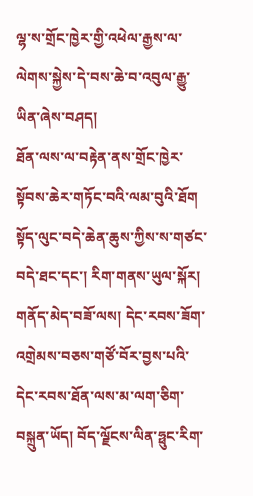ལྷ་ས་གྲོང་ཁྱེར་གྱི་འཕེལ་རྒྱས་ལ་ལེགས་སྐྱེས་དེ་བས་ཆེ་བ་འབུལ་རྒྱུ་ཡིན་ཞེས་བཤད།
ཐོན་ལས་ལ་བརྟེན་ནས་གྲོང་ཁྱེར་སྟོབས་ཆེར་གཏོང་བའི་ལམ་བུའི་ཐོག སྟོད་ལུང་བདེ་ཆེན་ཆུས་ཀྱིས་ས་གཙང་བདེ་ཐང་དང་། རིག་གནས་ཡུལ་སྐོར། གནོད་མེད་བཟོ་ལས། དེང་རབས་ཟོག་འགྲེམས་བཅས་གཙོ་བོར་བྱས་པའི་དེང་རབས་ཐོན་ལས་མ་ལག་ཅིག་བསྐྲུན་ཡོད། བོད་ལྗོངས་ལིན་ཧྥུང་རིག་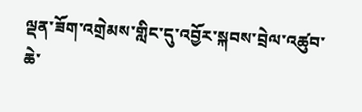ལྡན་ཟོག་འགྲེམས་གླིང་དུ་འབྱོར་སྐབས་བྲེལ་འཚུབ་ཆེ་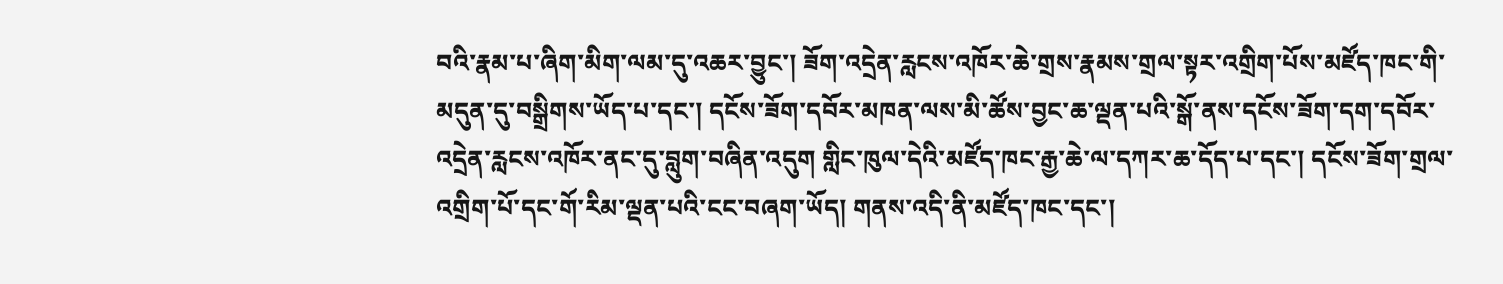བའི་རྣམ་པ་ཞིག་མིག་ལམ་དུ་འཆར་བྱུང་། ཟོག་འདྲེན་རླངས་འཁོར་ཆེ་གྲས་རྣམས་གྲལ་སྟར་འགྲིག་པོས་མཛོད་ཁང་གི་མདུན་དུ་བསྒྲིགས་ཡོད་པ་དང་། དངོས་ཟོག་དབོར་མཁན་ལས་མི་ཚོས་བྱང་ཆ་ལྡན་པའི་སྒོ་ནས་དངོས་ཟོག་དག་དབོར་འདྲེན་རླངས་འཁོར་ནང་དུ་བླུག་བཞིན་འདུག གླིང་ཁུལ་དེའི་མཛོད་ཁང་རྒྱ་ཆེ་ལ་དཀར་ཆ་དོད་པ་དང་། དངོས་ཟོག་གྲལ་འགྲིག་པོ་དང་གོ་རིམ་ལྡན་པའི་ངང་བཞག་ཡོད། གནས་འདི་ནི་མཛོད་ཁང་དང་།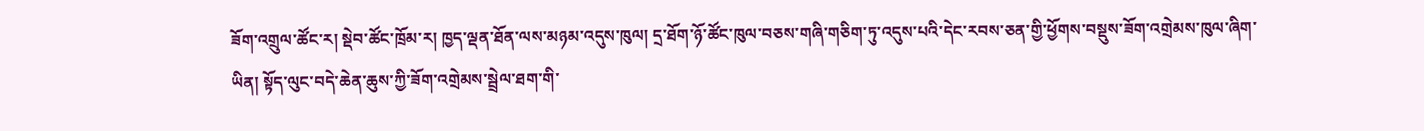ཟོག་འགྲུལ་ཚོང་ར། སྡེབ་ཚོང་ཁྲོམ་ར། ཁྱད་ལྡན་ཐོན་ལས་མཉམ་འདུས་ཁུལ། དྲ་ཐོག་ཉོ་ཚོང་ཁུལ་བཅས་གཞི་གཅིག་ཏུ་འདུས་པའི་དེང་རབས་ཅན་གྱི་ཕྱོགས་བསྡུས་ཟོག་འགྲེམས་ཁུལ་ཞིག་ཡིན། སྟོད་ལུང་བདེ་ཆེན་ཆུས་ཀྱི་ཟོག་འགྲེམས་སྦྲེལ་ཐག་གི་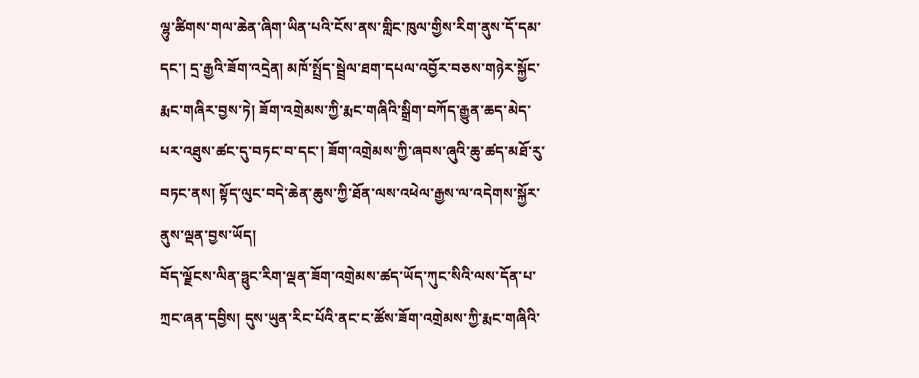ལྷུ་ཚིགས་གལ་ཆེན་ཞིག་ཡིན་པའི་ངོས་ནས་གླིང་ཁུལ་གྱིས་རིག་ནུས་དོ་དམ་དང་། དྲ་རྒྱའི་ཟོག་འདྲེན། མཁོ་སྤྲོད་སྦྲེལ་ཐག་དཔལ་འབྱོར་བཅས་གཉེར་སྐྱོང་རྨང་གཞིར་བྱས་ཏེ། ཟོག་འགྲེམས་ཀྱི་རྨང་གཞིའི་སྒྲིག་བཀོད་རྒྱུན་ཆད་མེད་པར་འཐུས་ཚང་དུ་བཏང་བ་དང་། ཟོག་འགྲེམས་ཀྱི་ཞབས་ཞུའི་ཆུ་ཚད་མཐོ་རུ་བཏང་ནས། སྟོད་ལུང་བདེ་ཆེན་ཆུས་ཀྱི་ཐོན་ལས་འཕེལ་རྒྱས་ལ་འདེགས་སྐྱོར་ནུས་ལྡན་བྱས་ཡོད།
བོད་ལྗོངས་ལིན་ཧྥུང་རིག་ལྡན་ཟོག་འགྲེམས་ཚད་ཡོད་ཀུང་སིའི་ལས་དོན་པ་ཀྲང་ཞན་དབྱིས། དུས་ཡུན་རིང་པོའི་ནང་ང་ཚོས་ཟོག་འགྲེམས་ཀྱི་རྨང་གཞིའི་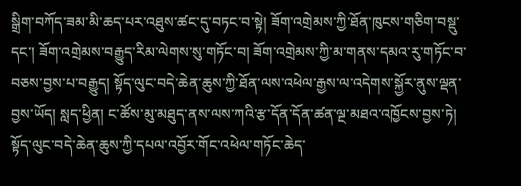སྒྲིག་བཀོད་ཟམ་མི་ཆད་པར་འཐུས་ཚང་དུ་བཏང་བ་སྟེ། ཟོག་འགྲེམས་ཀྱི་ཐོན་ཁུངས་གཅིག་བསྡུ་དང་། ཟོག་འགྲེམས་བརྒྱུད་རིམ་ལེགས་སུ་གཏོང་བ། ཟོག་འགྲེམས་ཀྱི་མ་གནས་དམའ་རུ་གཏོང་བ་བཅས་བྱས་པ་བརྒྱུད། སྟོད་ལུང་བདེ་ཆེན་ཆུས་ཀྱི་ཐོན་ལས་འཕེལ་རྒྱས་ལ་འདེགས་སྐྱོར་ནུས་ལྡན་བྱས་ཡོད། སླད་ཕྱིན། ང་ཚོས་མུ་མཐུད་ནས་ལས་ཀའི་རྩ་དོན་དོན་ཚན་ལྔ་མཐའ་འཁྱོངས་བྱས་ཏེ། སྟོད་ལུང་བདེ་ཆེན་ཆུས་ཀྱི་དཔལ་འབྱོར་གོང་འཕེལ་གཏོང་ཆེད་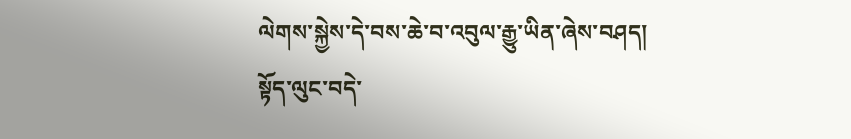ལེགས་སྐྱེས་དེ་བས་ཆེ་བ་འབུལ་རྒྱུ་ཡིན་ཞེས་བཤད།
སྟོད་ལུང་བདེ་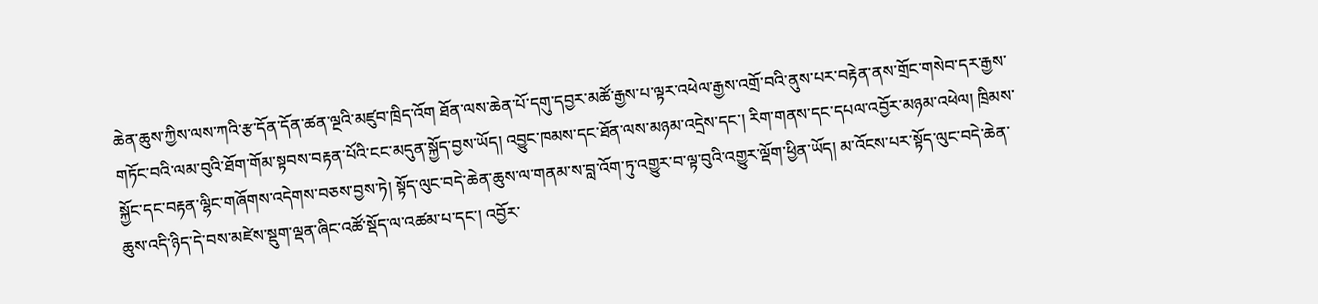ཆེན་ཆུས་ཀྱིས་ལས་ཀའི་རྩ་དོན་དོན་ཚན་ལྔའི་མཛུབ་ཁྲིད་འོག ཐོན་ལས་ཆེན་པོ་དགུ་དབྱར་མཚོ་རྒྱས་པ་ལྟར་འཕེལ་རྒྱས་འགྲོ་བའི་ནུས་པར་བརྟེན་ནས་གྲོང་གསེབ་དར་རྒྱས་གཏོང་བའི་ལམ་བུའི་ཐོག་གོམ་སྟབས་བརྟན་པོའི་ངང་མདུན་སྐྱོད་བྱས་ཡོད། འབྱུང་ཁམས་དང་ཐོན་ལས་མཉམ་འདྲེས་དང་། རིག་གནས་དང་དཔལ་འབྱོར་མཉམ་འཕེལ། ཁྲིམས་སྐྱོང་དང་བརྟན་ལྷིང་གཞོགས་འདེགས་བཅས་བྱས་ཏེ། སྟོད་ལུང་བདེ་ཆེན་ཆུས་ལ་གནམ་ས་བླ་འོག་ཏུ་འགྱུར་བ་ལྟ་བུའི་འགྱུར་ལྡོག་ཕྱིན་ཡོད། མ་འོངས་པར་སྟོད་ལུང་བདེ་ཆེན་ཆུས་འདི་ཉིད་དེ་བས་མཛེས་སྡུག་ལྡན་ཞིང་འཚོ་སྡོད་ལ་འཚམ་པ་དང་། འབྱོར་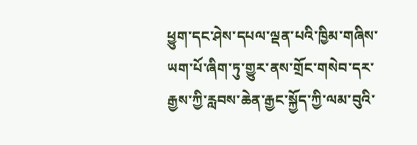ཕྱུག་དང་ཤེས་དཔལ་ལྡན་པའི་ཁྱིམ་གཞིས་ཡག་པོ་ཞིག་ཏུ་གྱུར་ནས་གྲོང་གསེབ་དར་རྒྱས་ཀྱི་རླབས་ཆེན་རྒྱང་སྐྱོད་ཀྱི་ལམ་བུའི་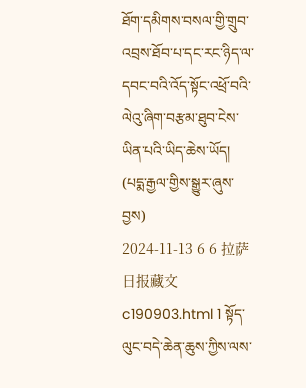ཐོག་དམིགས་བསལ་གྱི་གྲུབ་འབྲས་ཐོབ་པ་དང་རང་ཉིད་ལ་དབང་བའི་འོད་སྟོང་འཕྲོ་བའི་ལེའུ་ཞིག་བརྩམ་ཐུབ་ངེས་ཡིན་པའི་ཡིད་ཆེས་ཡོད།
(པདྨ་རྒྱལ་གྱིས་སྒྱུར་ཞུས་བྱས)
2024-11-13 6 6 拉萨日报藏文 c190903.html 1 སྟོད་ལུང་བདེ་ཆེན་ཆུས་ཀྱིས་ལས་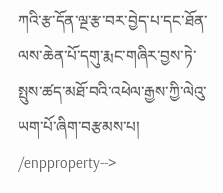ཀའི་རྩ་དོན་ལྔ་རྩ་བར་བྱེད་པ་དང་ཐོན་ལས་ཆེན་པོ་དགུ་རྨང་གཞིར་བྱས་ཏེ་སྤུས་ཚད་མཐོ་བའི་འཕེལ་རྒྱས་ཀྱི་ལེའུ་ཡག་པོ་ཞིག་བརྩམས་པ། /enpproperty-->